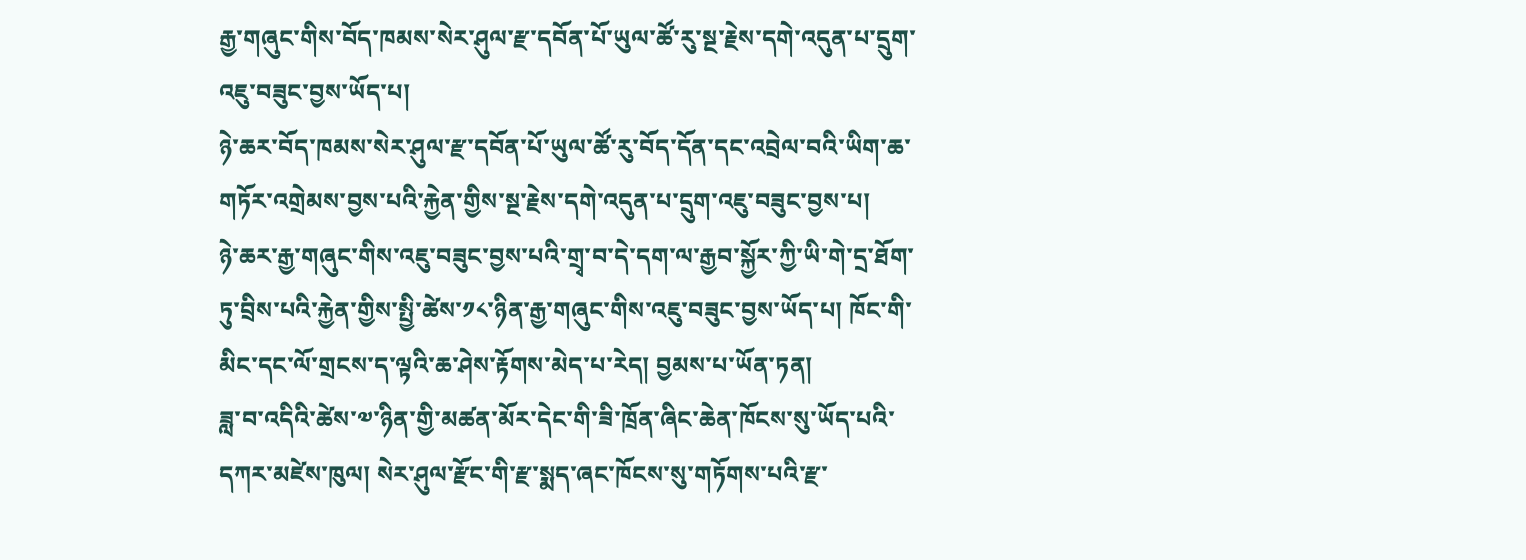རྒྱ་གཞུང་གིས་བོད་ཁམས་སེར་ཤུལ་རྫ་དབོན་པོ་ཡུལ་ཚོ་རུ་སྔ་རྗེས་དགེ་འདུན་པ་དྲུག་འཇུ་བཟུང་བྱས་ཡོད་པ།
ཉེ་ཆར་བོད་ཁམས་སེར་ཤུལ་རྫ་དབོན་པོ་ཡུལ་ཚོ་རུ་བོད་དོན་དང་འབྲེལ་བའི་ཡིག་ཆ་གཏོར་འགྲེམས་བྱས་པའི་རྐྱེན་གྱིས་སྔ་རྗེས་དགེ་འདུན་པ་དྲུག་འཇུ་བཟུང་བྱས་པ།
ཉེ་ཆར་རྒྱ་གཞུང་གིས་འཇུ་བཟུང་བྱས་པའི་གྲྭ་བ་དེ་དག་ལ་རྒྱབ་སྐྱོར་ཀྱི་ཡི་གེ་དྲ་ཐོག་ཏུ་བྲིས་པའི་རྐྱེན་གྱིས་སྤྱི་ཚེས་༡༨་ཉིན་རྒྱ་གཞུང་གིས་འཇུ་བཟུང་བྱས་ཡོད་པ། ཁོང་གི་མིང་དང་ལོ་གྲངས་ད་ལྟའི་ཆ་ཤེས་རྟོགས་མེད་པ་རེད། བྱམས་པ་ཡོན་ཏན།
ཟླ་བ་འདིའི་ཚེས་༧་ཉིན་གྱི་མཚན་མོར་དེང་གི་ཟི་ཁྲོན་ཞིང་ཆེན་ཁོངས་སུ་ཡོད་པའི་དཀར་མཛེས་ཁུལ། སེར་ཤུལ་རྫོང་གི་རྫ་སྨད་ཞང་ཁོངས་སུ་གཏོགས་པའི་རྫ་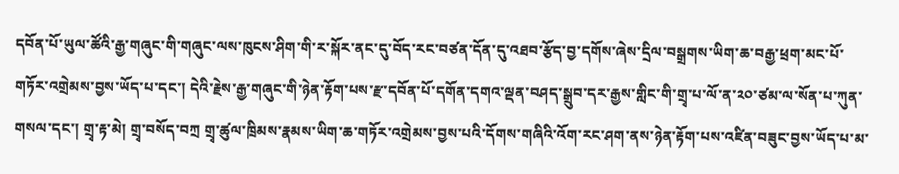དབོན་པོ་ཡུལ་ཚོའི་རྒྱ་གཞུང་གི་གཞུང་ལས་ཁུངས་ཤིག་གི་ར་སྐོར་ནང་དུ་བོད་རང་བཙན་དོན་དུ་འཐབ་རྩོད་བྱ་དགོས་ཞེས་དྲིལ་བསྒྲགས་ཡིག་ཆ་བརྒྱ་ཕྲག་མང་པོ་གཏོར་འགྲེམས་བྱས་ཡོད་པ་དང་། དེའི་རྗེས་རྒྱ་གཞུང་གི་ཉེན་རྟོག་པས་རྫ་དབོན་པོ་དགོན་དགའ་ལྡན་བཤད་སྒྲུབ་དར་རྒྱས་གླིང་གི་གྲྭ་པ་ལོ་ན་༢༠་ཙམ་ལ་སོན་པ་ཀུན་གསལ་དང་། གྲྭ་རྟ་མེ། གྲྭ་བསོད་བཀྲ གྲྭ་ཚུལ་ཁྲིམས་རྣམས་ཡིག་ཆ་གཏོར་འགྲེམས་བྱས་པའི་དོགས་གཞིའི་འོག་རང་ཤག་ནས་ཉེན་རྟོག་པས་འཛིན་བཟུང་བྱས་ཡོད་པ་མ་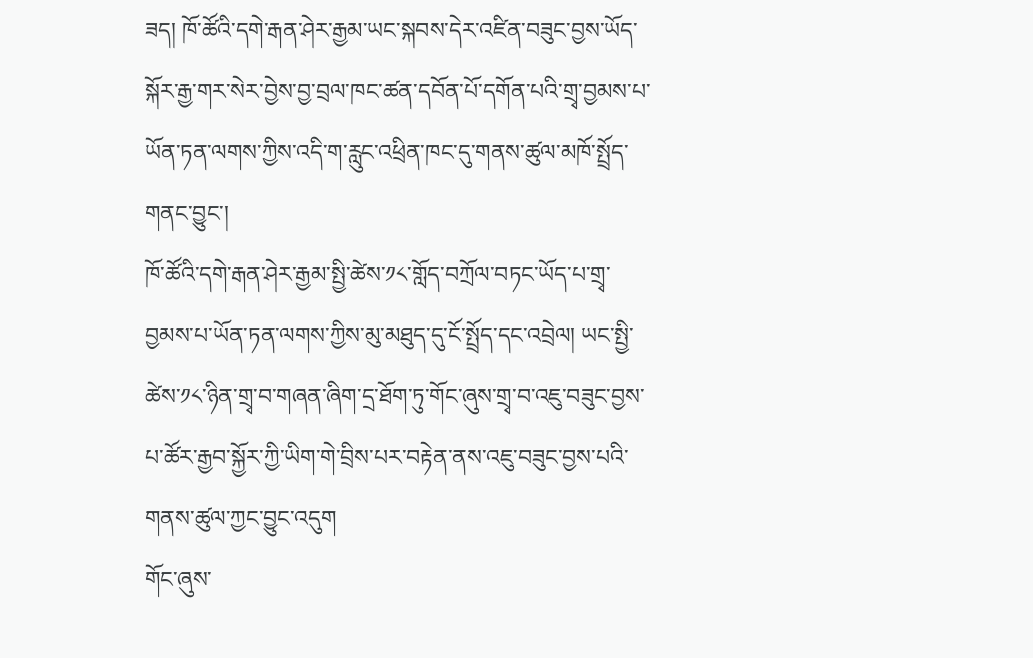ཟད། ཁོ་ཚོའི་དགེ་རྒན་ཤེར་རྒྱམ་ཡང་སྐབས་དེར་འཛིན་བཟུང་བྱས་ཡོད་སྐོར་རྒྱ་གར་སེར་བྱེས་བྱ་བྲལ་ཁང་ཚན་དབོན་པོ་དགོན་པའི་གྲྭ་བྱམས་པ་ཡོན་ཏན་ལགས་ཀྱིས་འདི་ག་རླུང་འཕྲིན་ཁང་དུ་གནས་ཚུལ་མཁོ་སྤྲོད་གནང་བྱུང་།
ཁོ་ཚོའི་དགེ་རྒན་ཤེར་རྒྱམ་སྤྱི་ཚེས་༡༨་གློད་བཀྲོལ་བཏང་ཡོད་པ་གྲྭ་བྱམས་པ་ཡོན་ཏན་ལགས་ཀྱིས་མུ་མཐུད་དུ་ངོ་སྤྲོད་དང་འབྲེལ། ཡང་སྤྱི་ཚེས་༡༨་ཉིན་གྲྭ་བ་གཞན་ཞིག་དྲ་ཐོག་ཏུ་གོང་ཞུས་གྲྭ་བ་འཇུ་བཟུང་བྱས་པ་ཚོར་རྒྱབ་སྐྱོར་ཀྱི་ཡིག་གེ་བྲིས་པར་བརྟེན་ནས་འཇུ་བཟུང་བྱས་པའི་གནས་ཚུལ་ཀྱང་བྱུང་འདུག
གོང་ཞུས་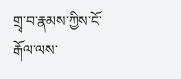གྲྭ་བ་རྣམས་ཀྱིས་ངོ་རྒོལ་ལས་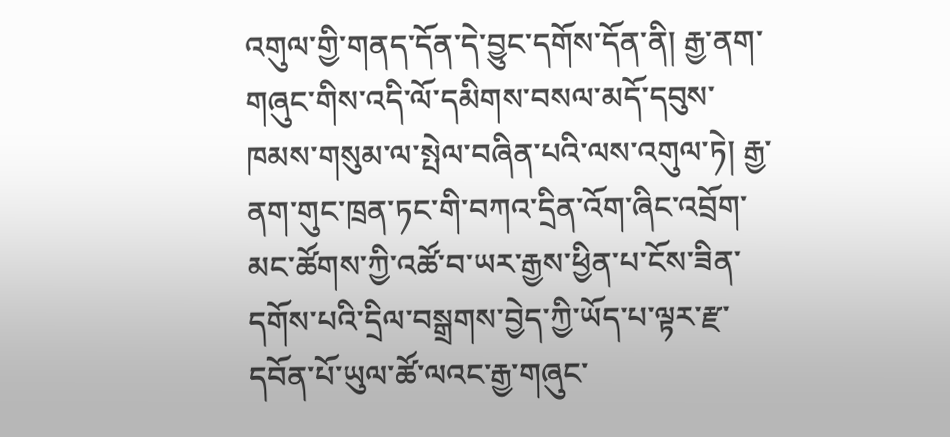འགུལ་གྱི་གནད་དོན་དེ་བྱུང་དགོས་དོན་ནི། རྒྱ་ནག་གཞུང་གིས་འདི་ལོ་དམིགས་བསལ་མདོ་དབུས་ཁམས་གསུམ་ལ་སྤེལ་བཞིན་པའི་ལས་འགུལ་ཏེ། རྒྱ་ནག་གུང་ཁྲན་ཏང་གི་བཀའ་དྲིན་འོག་ཞིང་འབྲོག་མང་ཚོགས་ཀྱི་འཚོ་བ་ཡར་རྒྱས་ཕྱིན་པ་ངོས་ཟིན་དགོས་པའི་དྲིལ་བསྒྲགས་བྱེད་ཀྱི་ཡོད་པ་ལྟར་རྫ་དབོན་པོ་ཡུལ་ཚོ་ལའང་རྒྱ་གཞུང་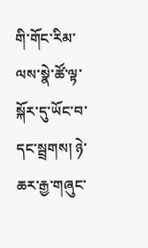གི་གོང་རིམ་ལས་སྣེ་ཚོ་ལྟ་སྐོར་དུ་ཡོང་བ་དང་སྦྲགས། ཉེ་ཆར་རྒྱ་གཞུང་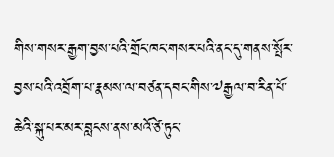གིས་གསར་རྒྱག་བྱས་པའི་གྲོང་ཁང་གསར་པའི་ནང་དུ་གནས་སྤོར་བྱས་པའི་འབྲོག་པ་རྣམས་ལ་བཙན་དབང་གིས་༧རྒྱལ་བ་རིན་པོ་ཆེའི་སྐུ་པར་མར་བླངས་ནས་མའོ་ཙེ་ཏུང་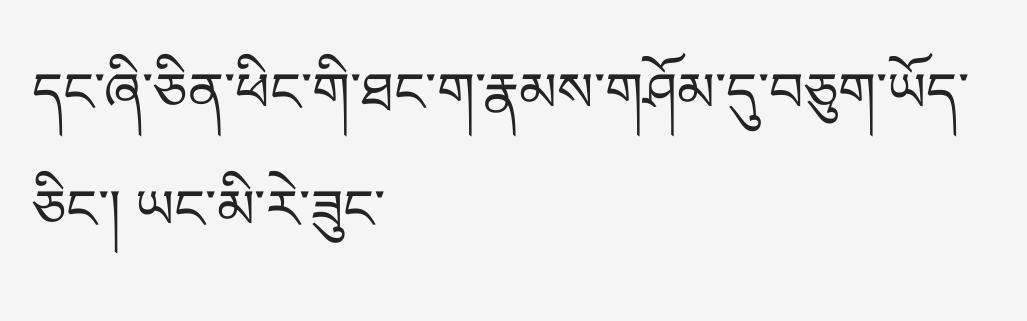དང་ཞི་ཅིན་ཕིང་གི་ཐང་ག་རྣམས་གཤོམ་དུ་བཅུག་ཡོད་ཅིང་། ཡང་མི་རེ་ཟུང་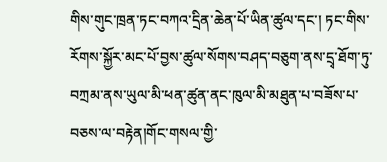གིས་གུང་ཁྲན་ཏང་བཀའ་དྲིན་ཆེན་པོ་ཡིན་ཚུལ་དང་། ཏང་གིས་རོགས་སྐྱོར་མང་པོ་བྱས་ཚུལ་སོགས་བཤད་བཅུག་ནས་དྲྭ་ཐོག་ཏུ་བཀྲམ་ནས་ཡུལ་མི་ཕན་ཚུན་ནང་ཁུལ་མི་མཐུན་པ་བཟོས་པ་བཅས་ལ་བརྟེན།གོང་གསལ་གྱི་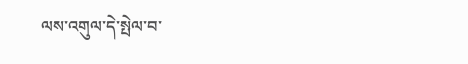ལས་འགུལ་དེ་སྤེལ་བ་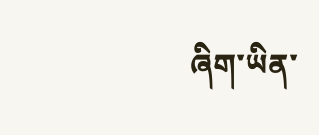ཞིག་ཡིན་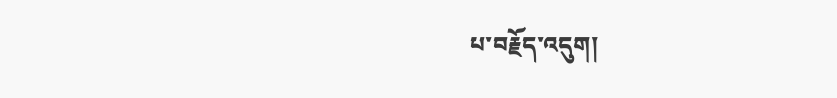པ་བརྗོད་འདུག།